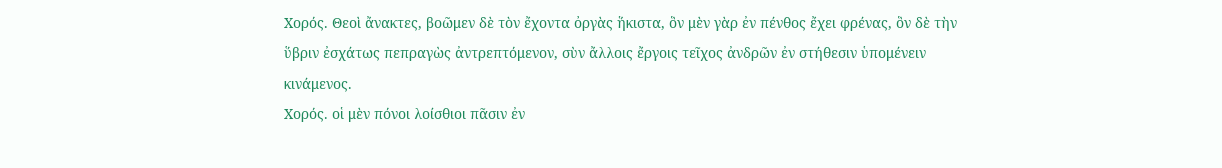Χορός. Θεοὶ ἄνακτες, βοῶμεν δὲ τὸν ἔχοντα ὀργὰς ἥκιστα, ὃν μὲν γὰρ ἐν πένθος ἔχει φρένας, ὃν δὲ τὴν ὕβριν ἐσχάτως πεπραγὼς ἀντρεπτόμενον, σὺν ἄλλοις ἔργοις τεῖχος ἀνδρῶν ἐν στήθεσιν ὑπομένειν κινάμενος.
Χορός. οἱ μὲν πόνοι λοίσθιοι πᾶσιν ἐν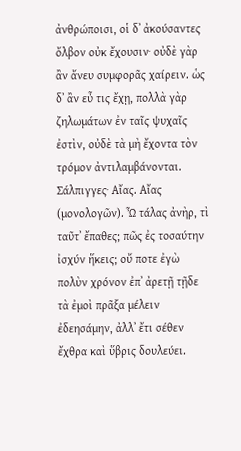ἀνθρώποισι, οἱ δ᾽ ἀκούσαντες ὄλβον οὐκ ἔχουσιν· οὐδὲ γὰρ ἂν ἄνευ συμφορᾶς χαίρειν. ὡς δ᾽ ἂν εὖ τις ἔχῃ, πολλὰ γὰρ ζηλωμάτων ἐν ταῖς ψυχαῖς ἐστὶν, οὐδὲ τὰ μὴ ἔχοντα τὸν τρόμον ἀντιλαμβάνονται.
Σάλπιγγες· Αἴας. Αἴας (μονολογῶν). Ὦ τάλας ἀνὴρ, τὶ ταῦτ᾽ ἔπαθες; πῶς ἐς τοσαύτην ἰσχύν ἥκεις; οὔ ποτε ἐγὼ πολὺν χρόνον ἐπ᾽ ἀρετῇ τῇδε τὰ ἐμοὶ πρᾶξα μέλειν ἐδεησάμην, ἀλλ᾽ ἔτι σέθεν ἔχθρα καὶ ὕβρις δουλεύει.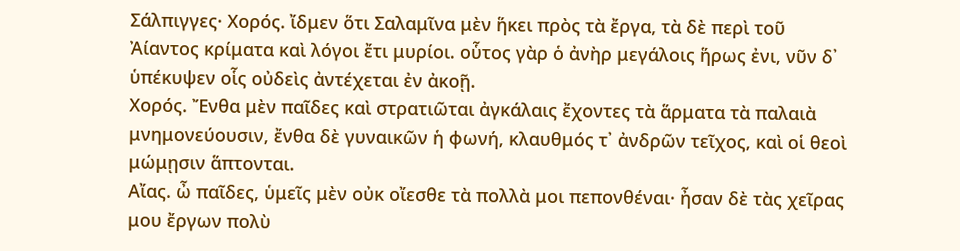Σάλπιγγες· Χορός. ἴδμεν ὅτι Σαλαμῖνα μὲν ἥκει πρὸς τὰ ἔργα, τὰ δὲ περὶ τοῦ Ἀίαντος κρίματα καὶ λόγοι ἔτι μυρίοι. οὗτος γὰρ ὁ ἀνὴρ μεγάλοις ἥρως ἐνι, νῦν δ᾽ ὑπέκυψεν οἷς οὐδεὶς ἀντέχεται ἐν ἀκοῇ.
Χορός. Ἔνθα μὲν παῖδες καὶ στρατιῶται ἀγκάλαις ἔχοντες τὰ ἅρματα τὰ παλαιὰ μνημονεύουσιν, ἔνθα δὲ γυναικῶν ἡ φωνή, κλαυθμός τ᾽ ἀνδρῶν τεῖχος, καὶ οἱ θεοὶ μώμῃσιν ἅπτονται.
Αἴας. ὦ παῖδες, ὑμεῖς μὲν οὐκ οἴεσθε τὰ πολλὰ μοι πεπονθέναι· ἦσαν δὲ τὰς χεῖρας μου ἔργων πολὺ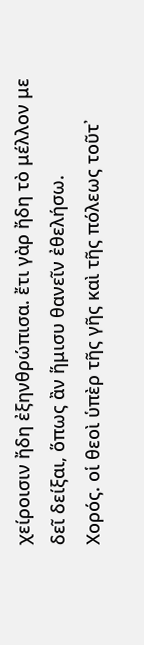χείροισιν ἤδη ἐξηνθρώπισα. ἔτι γὰρ ἤδη τὸ μέλλον με δεῖ δείξαι, ὅπως ἂν ἥμισυ θανεῖν ἐθελήσω.
Χορός. οἱ θεοὶ ὑπὲρ τῆς γῆς καὶ τῆς πόλεως τοῦτ᾽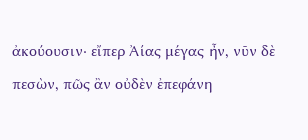ἀκούουσιν· εἴπερ Ἀίας μέγας ἦν, νῦν δὲ πεσὼν, πῶς ἂν οὐδὲν ἐπεφάνη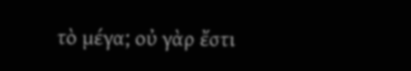τὸ μέγα; οὐ γὰρ ἔστι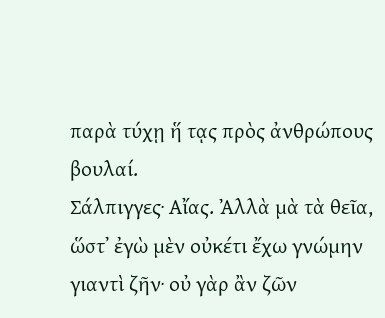παρὰ τύχῃ ἥ τᾳς πρὸς ἀνθρώπους βουλαί.
Σάλπιγγες· Αἴας. Ἀλλὰ μὰ τὰ θεῖα, ὥστ᾽ ἐγὼ μὲν οὐκέτι ἔχω γνώμην γιαντὶ ζῆν· οὐ γὰρ ἂν ζῶν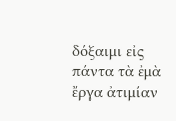δόξαιμι εἰς πάντα τὰ ἐμὰ ἔργα ἀτιμίαν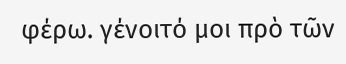φέρω. γένοιτό μοι πρὸ τῶν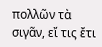πολλῶν τὰ σιγᾶν, εἴ τις ἔτι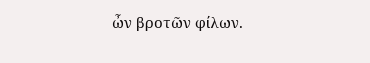ὦν βροτῶν φίλων.